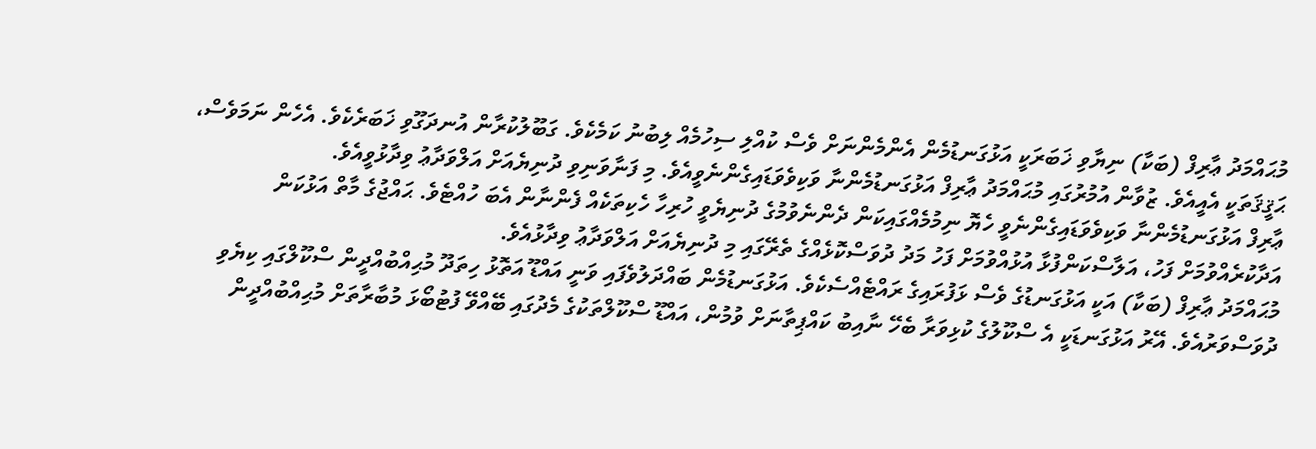މުޙައްމަދު ޢާރިފް (ބަކާ) ނިޔާވި ޚަބަރަކީ އަޅުގަނޑުމެން އެންމެންނަށް ވެސް ކުއްލި ސިހުމެއް ލިބުނު ކަމެކެވެ. ގަބޫލުކުރާން އުނދަގޫވި ޚަބަރެކެވެ. އެހެން ނަމަވެސް، ޙަޤީޤަތަކީ އެއީއެވެ. ޒުވާން އުމުރުގައި މުޙައްމަދު ޢާރިފް އަޅުގަނޑުމެންނާ ވަކިވެވަޑައިގެންނެވީއެވެ. މި ފަނާވަނިވި ދުނިޔެއަށް އަލްވަދާޢު ވިދާޅުވީއެވެ.
ޢާރިފް އަޅުގަނޑުމެންނާ ވަކިވެވަޑައިގެންނެވީ ހެޔޮ ނިމުމެއްގައިކަން ދެންނެވުމުގެ ދުނިޔެވީ ހުރިހާ ހެކިތަކެއް ފެންނާން އެބަ ހުއްޓެވެ. ޙައްޖުގެ މާތް އަޅުކަން އަދާކުރެއްވުމަށް ފަހު، އަލާސްކަންފުޅާ އުޅުއްވުމަށް ފަހު މަދު ދުވަސްކޮޅެއްގެ ތެރޭގައި މި ދުނިޔެއަށް އަލްވަދާޢު ވިދާޅުއެވެ.
މުޙައްމަދު ޢާރިފް (ބަކާ) އަކީ އަޅުގަނޑުގެ ވެސް ޅަފުރައިގެ ރައްޓެއްސެކެވެ. އަޅުގަނޑުމެން ބައްދަލުވެފައި ވަނީ އައްޑޫ އަތޮޅު ހިތަދޫ މުޙިއްބުއްދީން ސްކޫލްގައި ކިޔެވި ދުވަސްވަރުއެވެ. އޭރު އަޅުގަނޑަކީ އެ ސްކޫލުގެ ކުޅިވަރާ ބެހޭ ނާއިބު ކައްޕިތާނަށް ވުމުން، އައްޑޫ ސްކޫލްތަކުގެ މެދުގައި ބޭއްވޭ ފުޓުބޯޅަ މުބާރާތަށް މުޙިއްބުއްދީން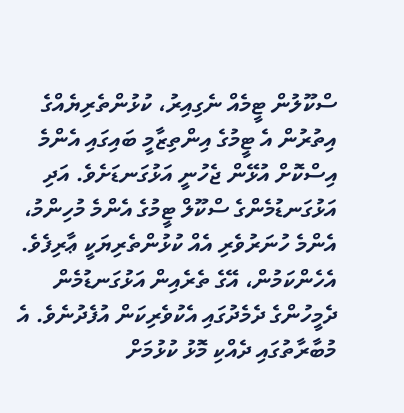ސްކޫލުން ޓީމެއް ނެގިއިރު، ކުޅުންތެރިޔެއްގެ އިތުރުން އެ ޓީމުގެ އިންތިޒާމީ ބައިގައި އެންމެ އިސްކޮށް އުޅޭން ޖެހުނީ އަޅުގަނޑަށެވެ. އަދި އަޅުގަނޑުމެންގެ ސްކޫލް ޓީމުގެ އެންމެ މުހިންމު، އެންމެ ހުނަރުވެރި އެއް ކުޅުންތެރިޔަކީ ޢާރިފެވެ. އެހެންކަމުން، އޭގެ ތެރެއިން އަޅުގަނޑުމެން ދެމީހުންގެ ދެމެދުގައި އެކުވެރިކަން އުފެދުނެވެ. އެ މުބާރާތުގައި ދެއްކި މޮޅު ކުޅުމަށް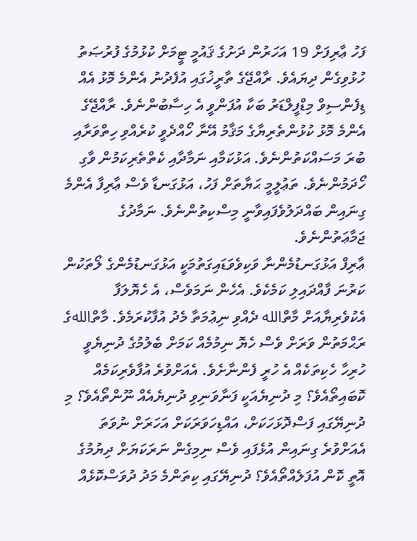ފަހު ޢާރިފަށް 19 އަހަރުން ދަށުގެ ޤައުމީ ޓީމަށް ކުޅުމުގެ ފުރުޞަތު ހުޅުވިގެން ދިޔައެވެ. ރާއްޖޭގެ ތާރީޚުގައި އުފެދުނު އެންމެ މޮޅު އެއް ޑިފެންސިވް މިޑްފީލްޑަރު ބަކާ އުފަންވީ އެ ހިސާބުންނެވެ. ރާއްޖޭގެ އެންމެ މޮޅު ކުޅުންތެރިޔާގެ މަޤާމު އޭނާ ހޯއްދެވީ ކުރެއްވި ހިތްވަރާއި ބުރަ މަސައްކަތުންނެވެ. އަޅުކަމާއި ނަމާދާއި ކެތްތެރިކަމުން ވާގި ހޯދަމުންނެވެ. ތަޢުލީމީ ޙަޔާތަށް ފަހު، އަޅުގަނޑާ ވެސް ޢާރިފާ އެންމެ ގިނައިން ބައްދަލުވެފައިވާނީ މިސްކިތުންނެވެ. ނަމާދުގެ ޖަމާޢަތުންނެވެ.
ޢާރިފް އަޅުގަނޑުމެންނާ ވަކިވެވަޑައިގަތުމަކީ އަޅުގަނޑުމެންގެ ލޯތަކުން ކަރުނަ ފާއްދައިލި ކަމެކެވެ. އެހެން ނަމަވެސް، އެ ހެޔޮލަފާ އެކުވެރިޔާއަށް މާތްالله ދެއްވި ނިޢުމަތާ މެދު އުފާކުރަމެވެ. މާތްاللهގެ ރަޙްމަތުން ވަރަށް ވެސް ހެޔޮ ނިމުމެއް ކަމަށް ބެލުމުގެ ދުނިޔެވީ ހުރިހާ ހެކިތަކެއް އެ ހުރީ ފެންނާށެވެ. އެއަށްވުރެ އުފާވެރިކަމެއް ކޮބައިތޯއެވެ؟ މި ދުނިޔެއަކީ ފަނާވަނިވި ދުނިޔެއެއް ނޫންތޯއެވެ؟ މި ދުނިޔޭގައި ފަސްދޮޅަހަކަށް، އައްޑިހަވަރަކަށް އަހަރަށް ނުވަތަ އެއަށްވުރެ ގިނައިން އުޅެފައި ވެސް ނިމިގެން ނަރަކަޔަށް ދިޔުމުގެ އޮތީ ކޮން އުފަލެއްތޯއެވެ؟ ދުނިޔޭގައި ކިތަންމެ މަދު ދުވަސްކޮޅެއް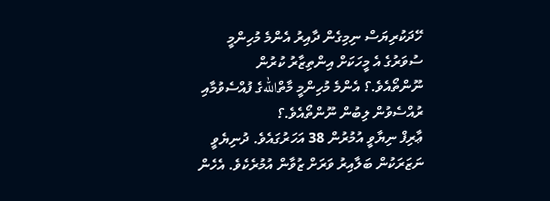ހޭދަކުރިޔަސް ނިމިގެން ދާއިރު އެންމެ މުހިންމީ ސުވަރުގެ އެ މީހަކަށް އިންތިޒާރު ކުރުން ނޫންތޯއެވެ.؟ އެންމެ މުހިންމީ މާތްاللهގެ ފުއްސެވުމާއި ރުއްސެވުން ލިބުން ނޫންތޯއެވެ.؟
ޢާރިފް ނިޔާވީ އުމުރުން 38 އަހަރުގައެވެ. ދުނިޔެވީ ނަޒަރަކުން ބަލާއިރު ވަރަށް ޒުވާން އުމުރެކެވެ. އެހެން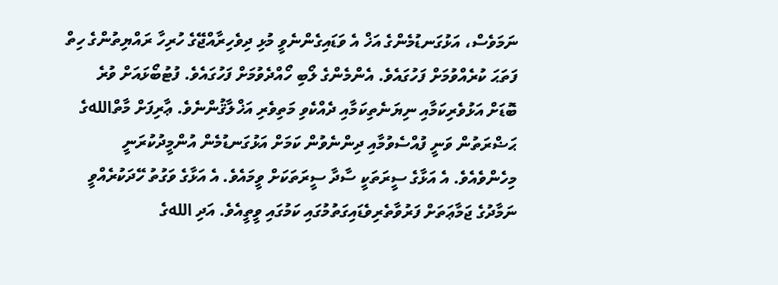ނަމަވެސް، އަޅުގަނޑުމެންގެ އަޚް އެ ވަޑައިގެންނެވީ މުޅި ދިވެހިރާއްޖޭގެ ހުރިހާ ރައްޔިތުންގެ ހިތް ފަތަޙަ ކުރެއްވުމަށް ފަހުގައެވެ. އެންމެންގެ ލޯބި ހޯއްދެވުމަށް ފަހުގައެވެ. ފުޓުބޯޅައަށް ވުރެ ބޮޑަށް އަޅުވެރިކަމާއި ނިޔަނެތިކަމާއި ދެއްކެވި މަތިވެރި އަޚްލާޤުންނެވެ. ޢާރިފަށް މާތްاللهގެ ޙަޟްރަތުން ވަނީ ފުއްސެވުމާއި ދިންނެވުން ކަމަށް އަޅުގަނޑުމެން އުންމީދުކުރަނީ މިހެންވެއެވެ. އެ އަޅާގެ ސީރަތަކީ ސާދާ ސީރަތަކަށް ވީމައެވެ. އެ އަޅާގެ ވަގުތު ހޭދަކުރެއްވީ ނަމާދުގެ ޖަމާޢަތަށް ފަރުވާތެރިވެޑައިގަތުމުގައި ކަމުގައި ވީތީއެވެ. އަދި اللهގެ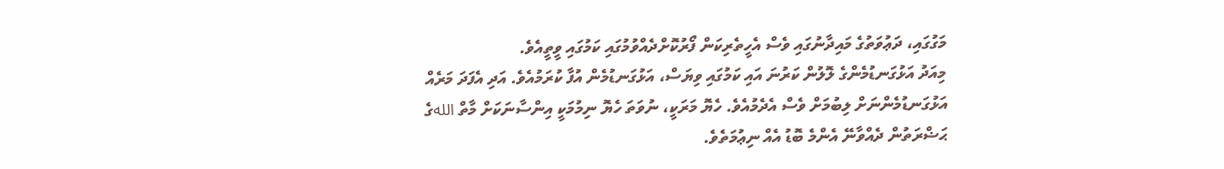މަގުގައި، ދަޢުވަތުގެ މައިދާނުގައި ވެސް އެހީތެރިކަން ފޯރުކޮށްދެއްވުމުގައި ކަމުގައި ވީތީއެވެ.
މިއަދު އަޅުގަނޑުމެންގެ ލޮލުން ކަރުނަ އައި ކަމުގައި ވިޔަސް، އަޅުގަނޑުމެން އުފާ ކުރަމުއެވެ. އަދި އެފަދަ މަރެއް އަޅުގަނޑުމެންނަށް ލިބުމަށް ވެސް އެދެމުއެވެ. ހެޔޮ މަރަކީ، ނުވަތަ ހެޔޮ ނިމުމަކީ އިންސާނަކަށް މާތް اللهގެ ޙަޟްރަތުން ދެއްވާނޭ އެންމެ ބޮޑު އެއް ނިޢުމަތެވެ.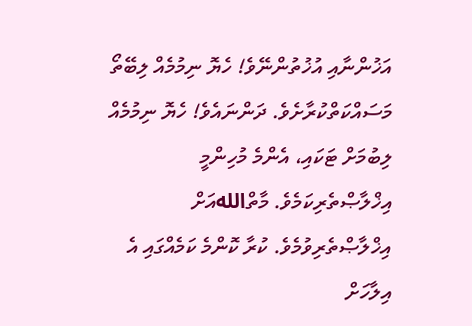އަޚުންނާއި އުޚުތުންނޭވެ! ހެޔޮ ނިމުމެއް ލިބޭތޯ މަސައްކަތްކުރާށެވެ. ދަންނައެވެ! ހެޔޮ ނިމުމެއް ލިބުމަށް ޓަކައި، އެންމެ މުހިންމީ އިޚްލާޞްތެރިކަމެވެ. މާތްاللهއަށް އިޚްލާޞްތެރިވުމެވެ. ކުރާ ކޮންމެ ކަމެއްގައި އެ އިލާހަށް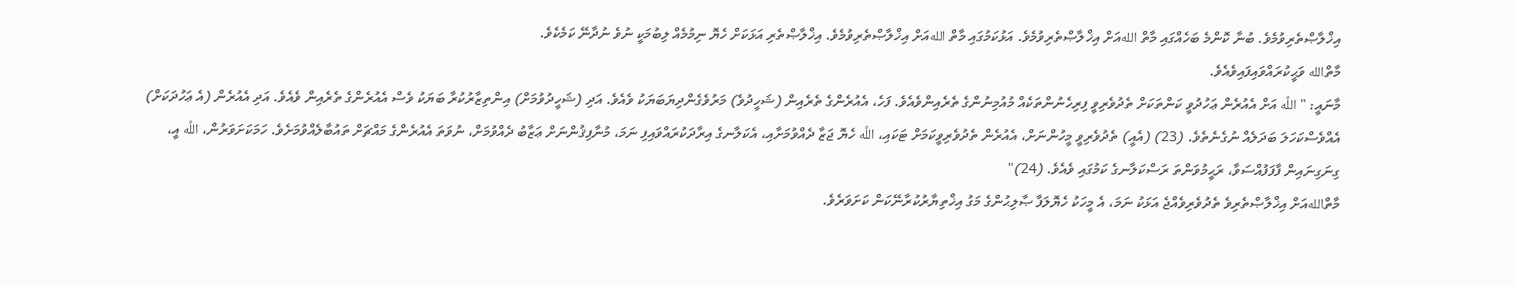އިޚްލާޞްތެރިވުމެވެ. ބުނާ ކޮންމެ ބަހެއްގައި މާތް اللهއަށް އިޚްލާޞްތެރިވުމެވެ. އަޅުކަމުގައި މާތް اللهއަށް އިޚްލާޞްތެރިވުމެވެ. އިޚްލާޞްތެރި އަޅަކަށް ހެޔޮ ނިމުމެއް ލިބުމަކީ ނުވެ ނުދާނޭ ކަމެކެވެ.
މާތްالله ވަޙީކުރައްވައިފައިވެއެވެ.
މާނައީ: "اللَّه އަށް އެއުރެން ޢަހުދުވީ ކަންތަކަށް ތެދުވެރިވީ ފިރިހެނުންތަކެއް މުއުމިނުންގެ ތެރެއިންވެއެވެ. ފަހެ، އެއުރެންގެ ތެރެއިން (ޝަހީދުވެ) މަރުވެގެންދިޔަބަޔަކު ވެއެވެ. އަދި (ޝަހީދުވުމަށް) އިންތިޒާރުކުރާ ބަޔަކު ވެސް އެއުރެންގެ ތެރެއިން ވެއެވެ. އަދި އެއުރެން (އެ ޢަހުދަކަށް) އެއްވެސްކަހަލަ ބަދަލެއް ނުގެނެތެވެ. (23) (އެއީ) ތެދުވެރިވީ މީހުންނަށް، އެއުރެން ތެދުވެރިވީކަމަށް ޓަކައި، اللَّه ހެޔޮ ޖަޒާ ދެއްވުމަށާއި، އެކަލާނގެ އިރާދަކުރައްވައިފި ނަމަ، މުނާފިޤުންނަށް ޢަޒާބު ދެއްވުމަށް، ނުވަތަ އެއުރެންގެ މައްޗަށް ތައުބާލެއްވުމަށެވެ. ހަމަކަށަވަރުން، اللَّه އީ، ގިނަގިނައިން ފާފަފުއްސަވާ، ރަޙީމުވަންތަ ރަސްކަލާނގެ ކަމުގައި ވެއެވެ. (24)"
މާތްاللهއަށް އިޚްލާޞްތެރިވެ ތެދުވެރިވެއްޖެ އަޅަކު ނަމަ، އެ މީހަކު ހެޔޮލަފާ ޞާލިޙުންގެ މަގު އިޚްތިޔާރުކުރާނޭކަން ކަށަވަރެވެ.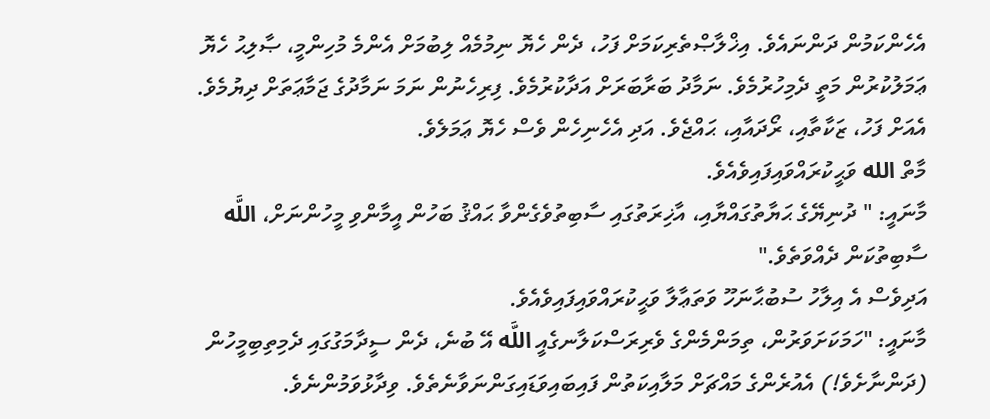އެހެންކަމުން ދަންނައެވެ. އިޚްލާޞްތެރިކަމަށް ފަހު، ދެން ހެޔޮ ނިމުމެއް ލިބުމަށް އެންމެ މުހިންމީ، ޞާލިޙު ހެޔޮ ޢަމަލުކުރުން މަތީ ދެމިހުރުމެވެ. ނަމާދު ބަރާބަރަށް އަދާކުރުމެވެ. ފިރިހެނުން ނަމަ ނަމާދުގެ ޖަމާޢަތަށް ދިޔުމެވެ. އެއަށް ފަހު، ޒަކާތާއި، ރޯދައާއި، ޙައްޖެވެ. އަދި އެހެނިހެން ވެސް ހެޔޮ ޢަމަލެވެ.
މާތް الله ވަޙީކުރައްވައިފައިވެއެވެ.
މާނައީ: " ދުނިޔޭގެ ޙަޔާތުގައްޔާއި، އާޚިރަތުގައި ސާބިތުވެގެންވާ ޙައްޤު ބަހުން އީމާންވި މީހުންނަށް، اللَّه ސާބިތުކަން ދެއްވަތެވެ."
އަދިވެސް އެ އިލާހު ސުބުޙާނަހޫ ވަތަޢާލާ ވަޙީކުރައްވައިފައިވެއެވެ.
މާނައީ: "ހަމަކަށަވަރުން، ތިމަންމެންގެ ވެރިރަސްކަލާނގެއީ اللَّه އޭ ބުނެ، ދެން ސީދާމަގުގައި ދެމިތިބިމީހުން (ދަންނާށެވެ!) އެއުރެންގެ މައްޗަށް މަލާއިކަތުން ފައިބައިވަޑައިގަންނަވާނެތެވެ. ވިދާޅުވަމުންނެވެ.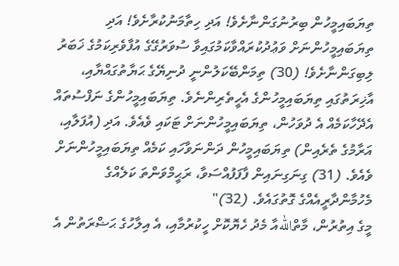ތިޔަބައިމީހުން ބިރުނުގަންނާށެވެ! އަދި ހިތާމަނުކުރާށެވެ! އަދި ތިޔަބައިމީހުންނަށް ވަޢުދުކުރައްވާކަމުގައިވާ ސުވަރުގޭގެ އުފާވެރިކަމުގެ ޚަބަރު ލިބިގަންނާށެވެ! (30) ތިމަންބޭކަލުންނީ ދުނިޔޭގެ ޙަޔާތުގައްޔާއި، އާޚިރަތުގައި ތިޔަބައިމީހުންގެ އެހީތެރިންނެވެ. ތިޔަބައިމީހުންގެ ނަފްސުތައް އެދޭހާކަމެއް އެ ދުވަހުން، ތިޔަބައިމީހުންނަށް ޓަކައި ވެއެވެ. އަދި (އުފަލާއި، އަރާމުގެ ތެރެއިން) ތިޔަބައިމީހުން ދަންނަވާހައި ކަމެއް ތިޔަބައިމީހުންނަށް ވެއެވެ. (31) ގިނަގިނައިން ފާފަފުއްސަވާ، ރަޙީމްވަންތަ ކަލެއްގެ މެހުމާންދާރީއެއްގެ ގޮތުގައެވެ. (32)"
މީގެ އިތުރުން، މާތްاللهއާ މެދު ހެޔޮކޮށް ހީކުރުމާއި، އެ އިލާހުގެ ޙަޟްރަތުން އެ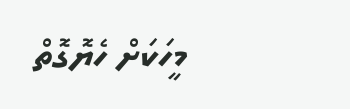މީހަކަށް ހެޔޮގޮތް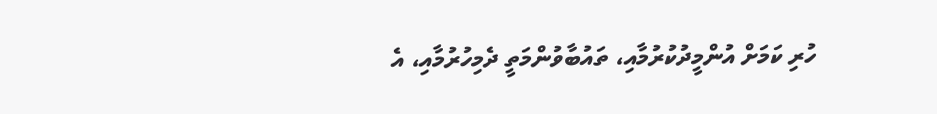ހުރި ކަމަށް އުންމީދުކުރުމާއި، ތައުބާވުންމަތީ ދެމިހުރުމާއި، އެ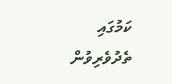ކަމުގައި ތެދުވެރިވުން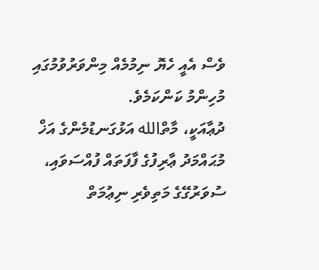ވެސް އެއީ ހެޔޮ ނިމުމެއް މިންވަރުވުމުގައި މުހިންމު ކަންކަމެވެ.
ދުޢާއަކީ، މާތްالله އަޅުގަނޑުމެންގެ އަޚް މުޙައްމަދު ޢާރިފުގެ ފާފަތައް ފުއްސަވައި، ސުވަރުގޭގެ މަތިވެރި ނިޢުމަތް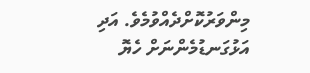މިންވަރުކޮށްދެއްވުމެވެ. އަދި އަޅުގަނޑުމެންނަށް ހެޔޮ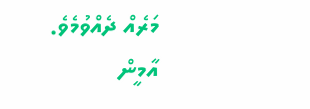މަރެއް ދެއްވުމެވެ.
އާމީން